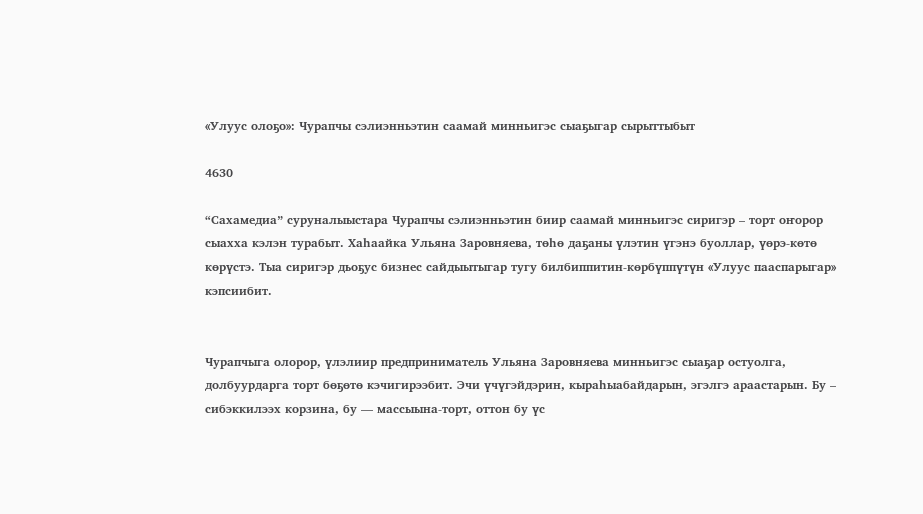«Улуус олоҕо»: Чурапчы сэлиэнньэтин саамай минньигэс сыаҕыгар сырыттыбыт

4630

“Сахамедиа” суруналыыстара Чурапчы сэлиэнньэтин биир саамай минньигэс сиригэр – торт оҥорор сыахха кэлэн турабыт. Хаһаайка Ульяна Заровняева, төһө даҕаны үлэтин үгэнэ буоллар, үөрэ-көтө көрүстэ. Тыа сиригэр дьоҕус бизнес сайдыытыгар тугу билбиппитин-көрбүппүтүн «Улуус пааспарыгар» кэпсиибит.


Чурапчыга олорор, үлэлиир предприниматель Ульяна Заровняева минньигэс сыаҕар остуолга, долбуурдарга торт бөҕөтө кэчигирээбит. Эчи үчүгэйдэрин, кыраһыабайдарын, эгэлгэ араастарын. Бу – сибэккилээх корзина, бу — массыына-торт, оттон бу үс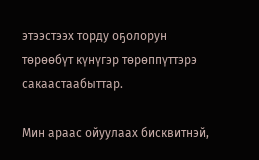этээстээх торду оҕолорун төрөөбүт күнүгэр төрөппүттэрэ сакаастаабыттар.

Мин араас ойуулаах бисквитнэй,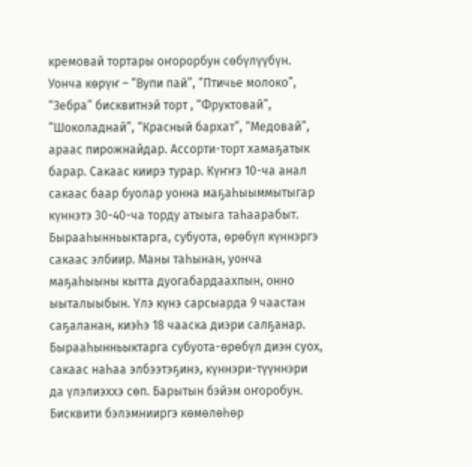кремовай тортары оҥорорбун сөбүлүүбүн. Уонча көрүҥ – “Вупи пай”, “Птичье молоко”, “Зебра” бисквитнэй торт , “Фруктовай”, “Шоколаднай”, “Красный бархат”, “Медовай”, араас пирожнайдар. Ассорти-торт хамаҕатык барар. Сакаас киирэ турар. Күҥҥэ 10-ча анал сакаас баар буолар уонна маҕаһыыммытыгар күннэтэ 30-40-ча торду атыыга таһаарабыт. Бырааһынньыктарга, субуота, өрөбүл күннэргэ сакаас элбиир. Маны таһынан, уонча маҕаһыыны кытта дуогабардаахпын, онно ыыталыыбын. Үлэ күнэ сарсыарда 9 чаастан саҕаланан, киэһэ 18 чааска диэри салҕанар. Бырааһынньыктарга субуота-өрөбүл диэн суох, сакаас наһаа элбээтэҕинэ, күннэри-түүннэри да үлэлиэххэ сөп. Барытын бэйэм оҥоробун. Бисквити бэлэмнииргэ көмөлөһөр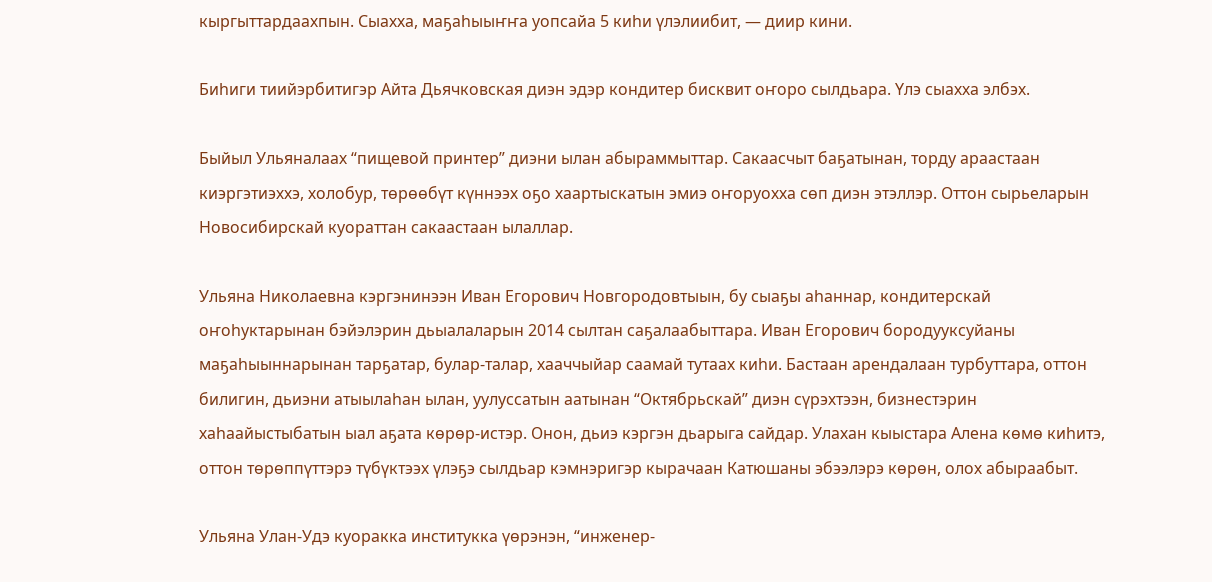кыргыттардаахпын. Сыахха, маҕаһыыҥҥа уопсайа 5 киһи үлэлиибит, — диир кини.

Биһиги тиийэрбитигэр Айта Дьячковская диэн эдэр кондитер бисквит оҥоро сылдьара. Үлэ сыахха элбэх.

Быйыл Ульяналаах “пищевой принтер” диэни ылан абыраммыттар. Сакаасчыт баҕатынан, торду араастаан киэргэтиэххэ, холобур, төрөөбүт күннээх оҕо хаартыскатын эмиэ оҥоруохха сөп диэн этэллэр. Оттон сырьеларын Новосибирскай куораттан сакаастаан ылаллар.

Ульяна Николаевна кэргэнинээн Иван Егорович Новгородовтыын, бу сыаҕы аһаннар, кондитерскай оҥоһуктарынан бэйэлэрин дьыалаларын 2014 сылтан саҕалаабыттара. Иван Егорович бородууксуйаны маҕаһыыннарынан тарҕатар, булар-талар, хааччыйар саамай тутаах киһи. Бастаан арендалаан турбуттара, оттон билигин, дьиэни атыылаһан ылан, уулуссатын аатынан “Октябрьскай” диэн сүрэхтээн, бизнестэрин хаһаайыстыбатын ыал аҕата көрөр-истэр. Онон, дьиэ кэргэн дьарыга сайдар. Улахан кыыстара Алена көмө киһитэ, оттон төрөппүттэрэ түбүктээх үлэҕэ сылдьар кэмнэригэр кырачаан Катюшаны эбээлэрэ көрөн, олох абыраабыт.

Ульяна Улан-Удэ куоракка институкка үөрэнэн, “инженер-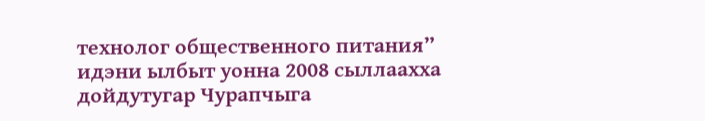технолог общественного питания” идэни ылбыт уонна 2008 сыллаахха дойдутугар Чурапчыга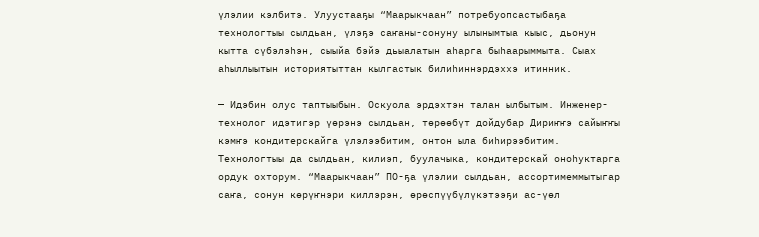үлэлии кэлбитэ. Улуустааҕы “Маарыкчаан” потребуопсастыбаҕа технологтыы сылдьан, үлэҕэ саҥаны-сонуну ылынымтыа кыыс, дьонун кытта сүбэлэһэн, сыыйа бэйэ дьыалатын аһарга быһаарыммыта. Сыах аһыллыытын историятыттан кылгастык билиһиннэрдэххэ итинник.

— Идэбин олус таптыыбын. Оскуола эрдэхтэн талан ылбытым. Инженер-технолог идэтигэр үөрэнэ сылдьан, төрөөбүт дойдубар Дириҥҥэ сайыҥҥы кэмҥэ кондитерскайга үлэлээбитим, онтон ыла биһирээбитим. Технологтыы да сылдьан, килиэп, буулачыка, кондитерскай оноһуктарга ордук охторум. “Маарыкчаан” ПО-ҕа үлэлии сылдьан, ассортимеммытыгар саҥа, сонун көрүҥнэри киллэрэн, өрөспүүбүлүкэтээҕи ас-үөл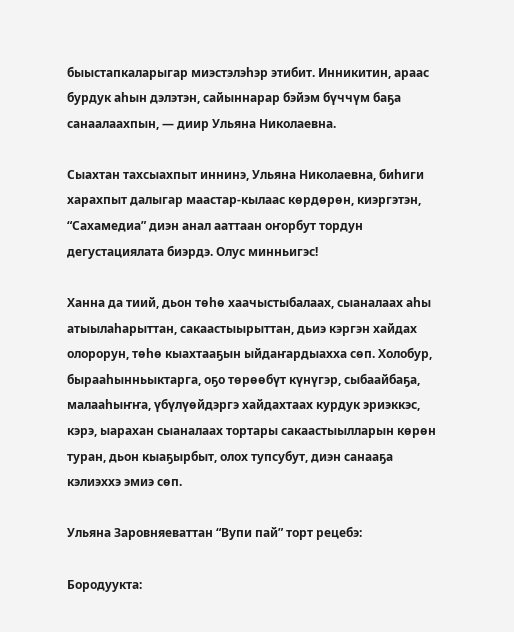быыстапкаларыгар миэстэлэһэр этибит. Инникитин, араас бурдук аһын дэлэтэн, сайыннарар бэйэм бүччүм баҕа санаалаахпын, — диир Ульяна Николаевна.

Сыахтан тахсыахпыт иннинэ, Ульяна Николаевна, биһиги харахпыт далыгар маастар-кылаас көрдөрөн, киэргэтэн, “Сахамедиа” диэн анал ааттаан оҥорбут тордун дегустациялата биэрдэ. Олус минньигэс!

Ханна да тиий, дьон төһө хаачыстыбалаах, сыаналаах аһы атыылаһарыттан, сакаастыырыттан, дьиэ кэргэн хайдах олорорун, төһө кыахтааҕын ыйдаҥардыахха сөп. Холобур, бырааһынньыктарга, оҕо төрөөбүт күнүгэр, сыбаайбаҕа, малааһыҥҥа, үбүлүөйдэргэ хайдахтаах курдук эриэккэс, кэрэ, ыарахан сыаналаах тортары сакаастыылларын көрөн туран, дьон кыаҕырбыт, олох тупсубут, диэн санааҕа кэлиэххэ эмиэ сөп.

Ульяна Заровняеваттан “Вупи пай” торт рецебэ:

Бородуукта: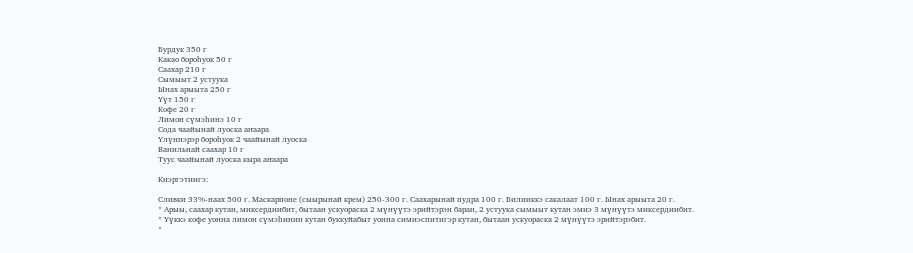Бурдук 350 г
Какао бороһуок 50 г
Саахар 210 г
Сымыыт 2 устуука
Ынах арыыта 250 г
Үүт 150 г
Кофе 20 г
Лимон сүмэһинэ 10 г
Сода чаайынай луоска аҥаара
Үлүннэрэр бороһуок 2 чаайынай луоска
Ванильнай саахар 10 г
Туус чаайынай луоска кыра аҥаара

Киэргэтиигэ:

Сливки 33%-наах 500 г. Маскарпоне (сыырынай крем) 250-300 г. Саахарынай пудра 100 г. Билииккэ сакалаат 100 г. Ынах арыыта 20 г.
* Арыы, саахар кутан, миксердиибит, бытаан ускуораска 2 мүнүүтэ эрийтэрэн баран, 2 устуука сымыыт кутан эмиэ 3 мүнүүтэ миксердиибит.
* Үүккэ кофе уонна лимон сүмэһинин кутан буккуйабыт уонна симиэспитигэр кутан, бытаан ускуораска 2 мүнүүтэ эрийтэрэбит.
*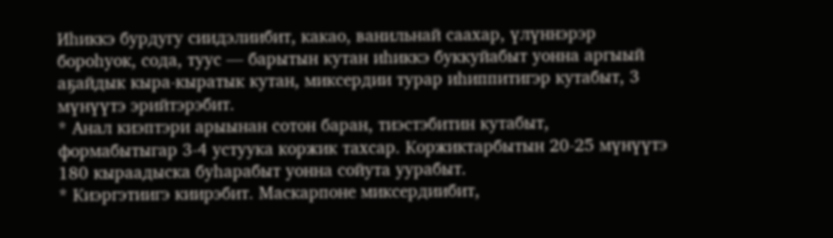Иһиккэ бурдугу сиидэлиибит, какао, ванильнай саахар, үлүннэрэр бороһуок, сода, туус — барытын кутан иһиккэ буккуйабыт уонна аргыый аҕайдык кыра-кыратык кутан, миксердии турар иһиппитигэр кутабыт, 3 мүнүүтэ эрийтэрэбит.
* Анал киэптэри арыынан сотон баран, тиэстэбитин кутабыт, формабытыгар 3-4 устуука коржик тахсар. Коржиктарбытын 20-25 мүнүүтэ 180 кыраадыска буһарабыт уонна сойута уурабыт.
* Киэргэтиигэ киирэбит. Маскарпоне миксердиибит,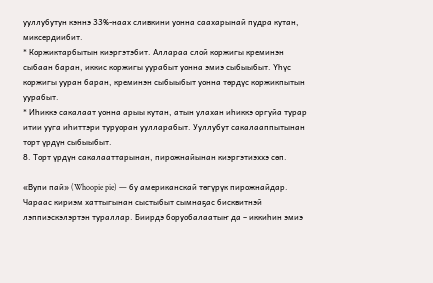ууллубутун кэннэ 33%-наах сливкини уонна саахарынай пудра кутан, миксердиибит.
* Коржиктарбытын киэргэтэбит. Аллараа слой коржигы креминэн сыбаан баран, иккис коржигы уурабыт уонна эмиэ сыбыыбыт. Үһүс коржигы ууран баран, креминэн сыбыыбыт уонна төрдүс коржикпытын уурабыт.
* Иһиккэ сакалаат уонна арыы кутан, атын улахан иһиккэ оргуйа турар итии ууга иһиттэри туруоран уулларабыт. Ууллубут сакалааппытынан торт үрдүн сыбыыбыт.
8. Торт үрдүн сакалааттарынан, пирожнайынан киэргэтиэххэ сөп.

«Вупи пай» (Whoopie pie) — бу американскай төгүрүк пирожнайдар. Чараас кириэм хаттыгынан сыстыбыт сымнаҕас бисквитнэй лэппиэскэлэртэн тураллар. Биирдэ боруобалаатыҥ да – иккиһин эмиэ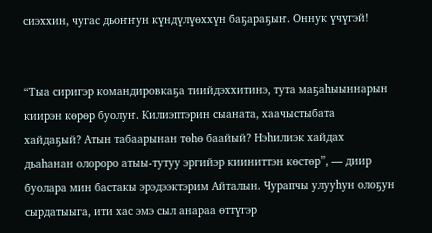сиэххин, чугас дьоҥҥун күндүлүөххүн баҕараҕыҥ. Оннук үчүгэй!


“Тыа сиригэр командировкаҕа тиийдэххитинэ, тута маҕаһыыннарын киирэн көрөр буолуҥ. Килиэптэрин сыаната, хаачыстыбата хайдаҕый? Атын табаарынан төһө баайый? Нэһилиэк хайдах дьаһанан олороро атыы-тутуу эргийэр кииниттэн көстөр”, — диир буолара мин бастакы эрэдээктэрим Айталын. Чурапчы улууһун олоҕун сырдатыыга, ити хас эмэ сыл анараа өттүгэр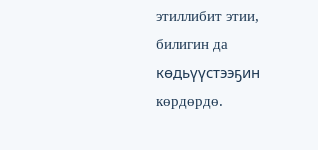этиллибит этии, билигин да көдьүүстээҕин көрдөрдө.